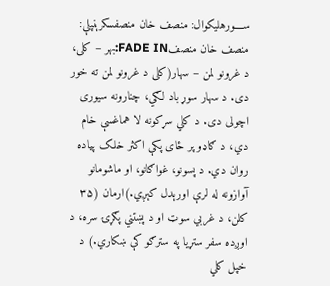ســــورهلیکوال: منصف خان منصفسکرېنپلې: منصف خان منصفFADE IN:بهر – کلی، د غرونو لمن – سهار(کلی د غرونو لمن ته خور دی. د سهار سوړ باد لګي، چنارونه سیوری اچولی دی. د کلي سړکونه لا هماغسې خام دي، د ګاډو پر ځای پکې اکثر خلک پیاده روان دي. د پسونو، غواګانو، او ماشومانو آوازونه له لرې اورېدل کېږي.)ارمان (۳۵ کلن، د غربي سوټ او د پښتني پګړۍ سره، د اوږده سفر ستړیا په سترګو کې ښکاري.) د خپل کلي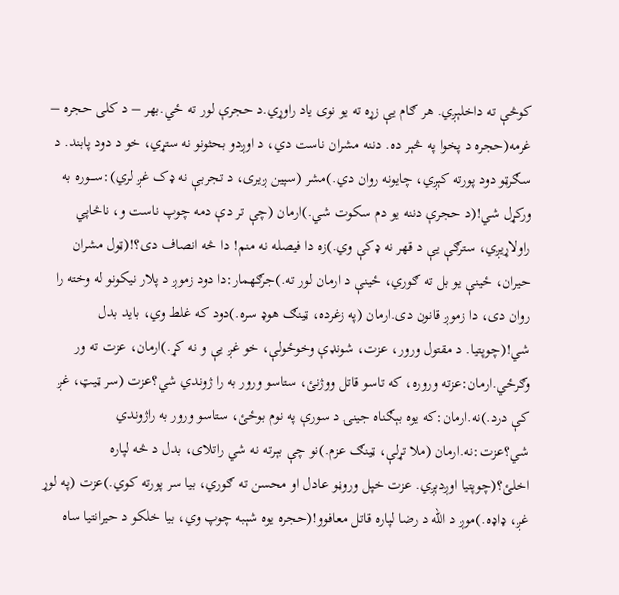کوڅې ته داخلېږي. هر ګام یې زړه ته یو نوی یاد راوړي.د حجرې لور ته ځي.بهر – د کلی حجره – غرمه(حجره د پخوا په څېر ده. دننه مشران ناست دي، د اوږدو بحثونو نه ستړي، خو د دود پابند. د سګرټو دود پورته کېږي، چایونه روان دي.)مشر (سپین ږیری، د تجربې نه ډک غږ لري):ســــوره به ورکړل شي!(د حجرې دننه یو دم سکوت شي.)ارمان (چې تر دې دمه چوپ ناست و، ناڅاپي راولاړیږي، سترګې یې د قهر نه ډکې وي.)زه دا فیصله نه منم! دا څه انصاف دی؟!(ټول مشران حیران، ځینې یو بل ته ګوري، ځینې د ارمان لور ته.)جرګهمار:دا دود زموږ د پلار نيکونو له وخته را روان دی، دا زموږ قانون دی.ارمان (په زغرده، ټینګ هوډ سره.)دود که غلط وي، باید بدل شي!(چوپتیا. د مقتول ورور، عزت، شونډې وخوځولې، خو غږ یې و نه کړ.)ارمان، عزت ته ور وګرځي.ارمان:عزته وروره، که تاسو قاتل ووژنئ، ستاسو ورور به را ژوندي شي؟عزت (سر ټیټ، غږ کې درد.)نه.ارمان:که یوه بېګناه جینۍ د سورې په نوم بوځئ، ستاسو ورور به راژوندي شي؟عزت:نه.ارمان (ملا تړلې، ټینګ عزم.)نو چې بېرته نه شي راتلای، بدل د څه لپاره اخلئ؟(چوپتیا اوږدېږي. عزت خپل وروڼو عادل او محسن ته ګوري، بیا سر پورته کوي.)عزت (په لوړ غږ، ډاډه.)موږ د الله د رضا لپاره قاتل معافوو!(حجره یوه شېبه چوپ وي، بیا خلکو د حیرانتیا ساه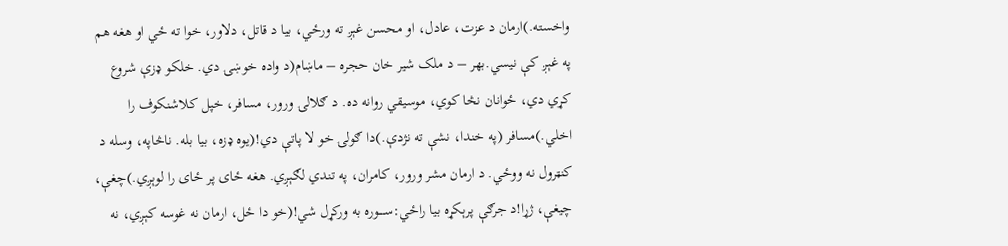واخسته.)ارمان د عزت، عادل، او محسن غېږ ته ورځي، بیا د قاتل، دلاور، خوا ته ځي او هغه هم په غېږ کې نیسي.بهر – د ملک شیر خان حجره – ماښام(د واده خوښۍ دي. خلکو ډزې شروع کړي دي، ځوانان نڅا کوي، موسیقي روانه ده. د ګلالۍ ورور، مسافر، خپل کلاشنکوف را اخلي.)مسافر (په خندا، نشې ته نژدې.)دا ګولۍ خو لا پاتې دي!(یوه ډزه، بیا بله. ناڅاپه، وسله د کنټرول نه ووځي. د ارمان مشر ورور، کامران، په تندي لګېږي. هغه ځای پر ځای را لوېږي.)چغې، چیغې، ژړا!د جرګې پرېکړه بیا راځي:ســــوره به ورکړل شي!(خو دا ځل، ارمان نه غوسه کېږي، نه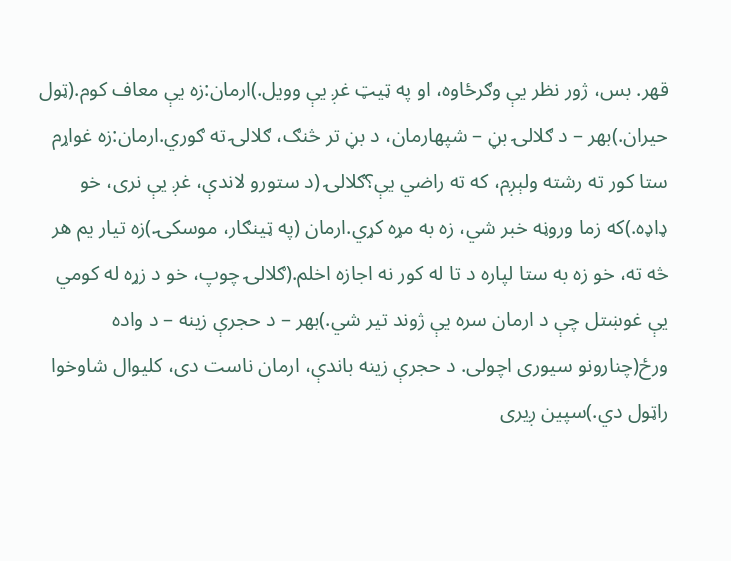قهر. بس، ژور نظر یې وګرځاوه، او په ټیټ غږ یې وویل.)ارمان:زه یې معاف کوم.(ټول حیران.)بهر – د ګلالۍ بڼ – شپهارمان، د بڼ تر څنګ، ګلالۍ ته ګوري.ارمان:زه غواړم ستا کور ته رشته ولېږم، که ته راضي یې؟ګلالۍ (د ستورو لاندې، غږ یې نری، خو ډاډه.)که زما وروڼه خبر شي، زه به مړه کړي.ارمان (په ټینګار، موسکۍ.)زه تیار یم هر څه ته، خو زه به ستا لپاره د تا له کور نه اجازه اخلم.(ګلالۍ چوپ، خو د زړه له کومي یې غوښتل چې د ارمان سره یې ژوند تیر شي.)بهر – د حجرې زینه – د واده ورځ(چنارونو سیوری اچولی. د حجرې زینه باندې، ارمان ناست دی، کلیوال شاوخوا راټول دي.)سپین ږیری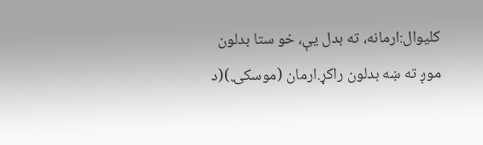کلیوال:ارمانه، ته بدل یې، خو ستا بدلون موږ ته ښه بدلون راکړ.ارمان (موسکۍ.)(د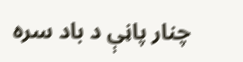چنار پاڼې د باد سره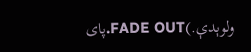ولوېدې.)FADE OUT.پای